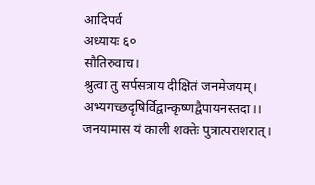आदिपर्व
अध्यायः ६०
सौतिरुवाच।
श्रुत्वा तु सर्पसत्राय दीक्षितं जनमेजयम्।
अभ्यगच्छदृषिर्विद्वान्कृष्णद्वैपायनस्तदा।।
जनयामास यं काली शक्तेः पुत्रात्पराशरात्।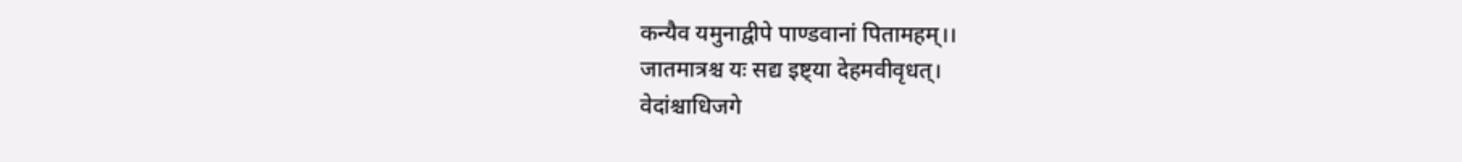कन्यैव यमुनाद्वीपे पाण्डवानां पितामहम्।।
जातमात्रश्च यः सद्य इष्ट्या देहमवीवृधत्।
वेदांश्चाधिजगे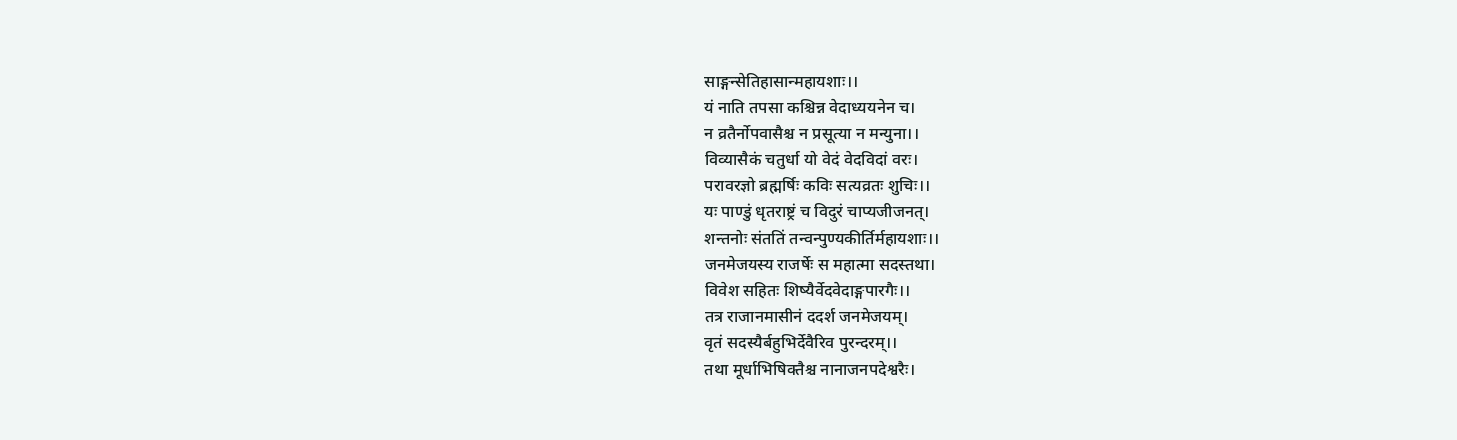साङ्गन्सेतिहासान्महायशाः।।
यं नाति तपसा कश्चिन्न वेदाध्ययनेन च।
न व्रतैर्नोपवासैश्च न प्रसूत्या न मन्युना।।
विव्यासैकं चतुर्धा यो वेदं वेदविदां वरः।
परावरज्ञो ब्रह्मर्षिः कविः सत्यव्रतः शुचिः।।
यः पाण्डुं धृतराष्ट्रं च विदुरं चाप्यजीजनत्।
शन्तनोः संततिं तन्वन्पुण्यकीर्तिर्महायशाः।।
जनमेजयस्य राजर्षेः स महात्मा सदस्तथा।
विवेश सहितः शिष्यैर्वेदवेदाङ्गपारगैः।।
तत्र राजानमासीनं ददर्श जनमेजयम्।
वृतं सदस्यैर्बहुभिर्देवैरिव पुरन्दरम्।।
तथा मूर्धाभिषिक्तैश्च नानाजनपदेश्वरैः।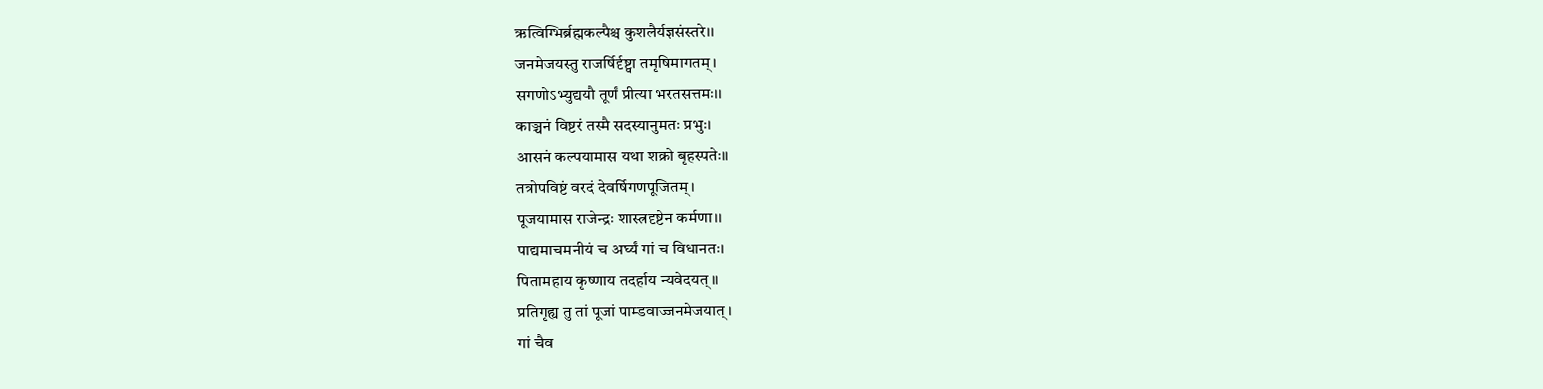ऋत्विग्भिर्ब्रह्मकल्पैश्च कुशलैर्यज्ञसंस्तरे।।
जनमेजयस्तु राजर्षिर्दृष्ट्वा तमृषिमागतम्।
सगणोऽभ्युद्ययौ तूर्णं प्रीत्या भरतसत्तमः।।
काञ्चनं विष्टरं तस्मै सदस्यानुमतः प्रभुः।
आसनं कल्पयामास यथा शक्रो बृहस्पतेः।।
तत्रोपविष्टं वरदं देवर्षिगणपूजितम्।
पूजयामास राजेन्द्रः शास्त्रदृष्टेन कर्मणा।।
पाद्यमाचमनीयं च अर्घ्यं गां च विधानतः।
पितामहाय कृष्णाय तदर्हाय न्यवेदयत्।।
प्रतिगृह्य तु तां पूजां पाम्डवाज्जनमेजयात्।
गां चैव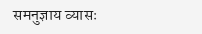समनुज्ञाय व्यासः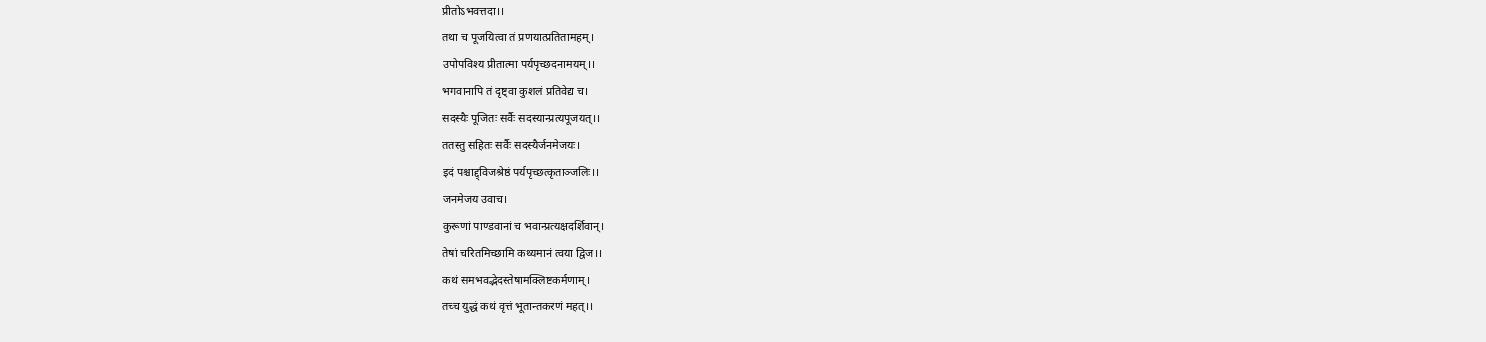प्रीतोऽभवत्तदा।।
तथा च पूजयित्वा तं प्रणयात्प्रतितामहम्।
उपोपविश्य प्रीतात्मा पर्यपृच्छदनामयम्।।
भगवानापि तं दृष्ट्वा कुशलं प्रतिवेद्य च।
सदस्यैः पूजितः सर्वैः सदस्यान्प्रत्यपूजयत्।।
ततस्तु सहितः सर्वैः सदस्यैर्जनमेजयः।
इदं पश्चाद्द्विजश्रेष्ठं पर्यपृच्छत्कृताञ्जलिः।।
जनमेजय उवाच।
कुरूणां पाण्डवानां च भवान्प्रत्यक्षदर्शिवान्।
तेषां चरितमिच्छामि कथ्यमानं त्वया द्विज।।
कथं समभवद्भेदस्तेषामक्लिष्टकर्मणाम्।
तच्च युद्धं कथं वृत्तं भूतान्तकरणं महत्।।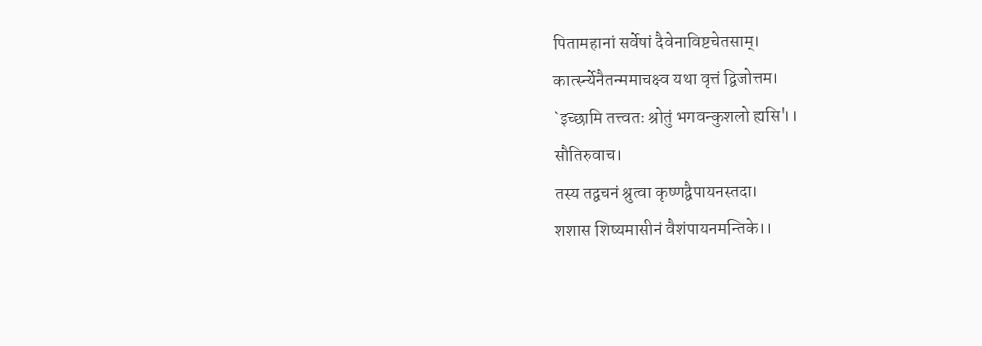पितामहानां सर्वेषां दैवेनाविष्टचेतसाम्।
कार्त्स्न्येनैतन्ममाचक्ष्व यथा वृत्तं द्विजोत्तम।
`इच्छामि तत्त्वतः श्रोतुं भगवन्कुशलो ह्यसि'।।
सौतिरुवाच।
तस्य तद्वचनं श्रुत्वा कृष्णद्वैपायनस्तदा।
शशास शिष्यमासीनं वैशंपायनमन्तिके।।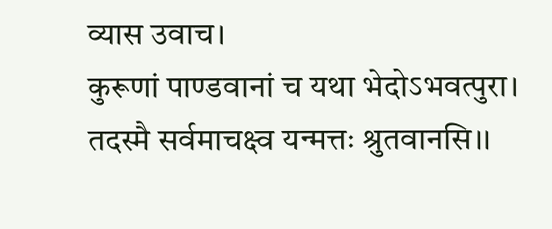व्यास उवाच।
कुरूणां पाण्डवानां च यथा भेदोऽभवत्पुरा।
तदस्मै सर्वमाचक्ष्व यन्मत्तः श्रुतवानसि।।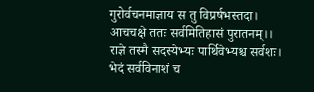गुरोर्वचनमाज्ञाय स तु विप्रर्षभस्तदा।
आचचक्षे ततः सर्वमितिहासं पुरातनम्।।
राज्ञे तस्मै सदस्येभ्यः पार्थिवेभ्यश्च सर्वशः।
भेदं सर्वविनाशं च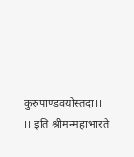कुरुपाण्डवयोस्तदा।।
।। इति श्रीमन्महाभारते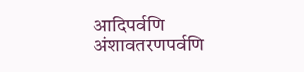आदिपर्वणि
अंशावतरणपर्वणि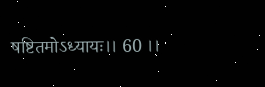षष्टितमोऽध्यायः।। 60 ।।